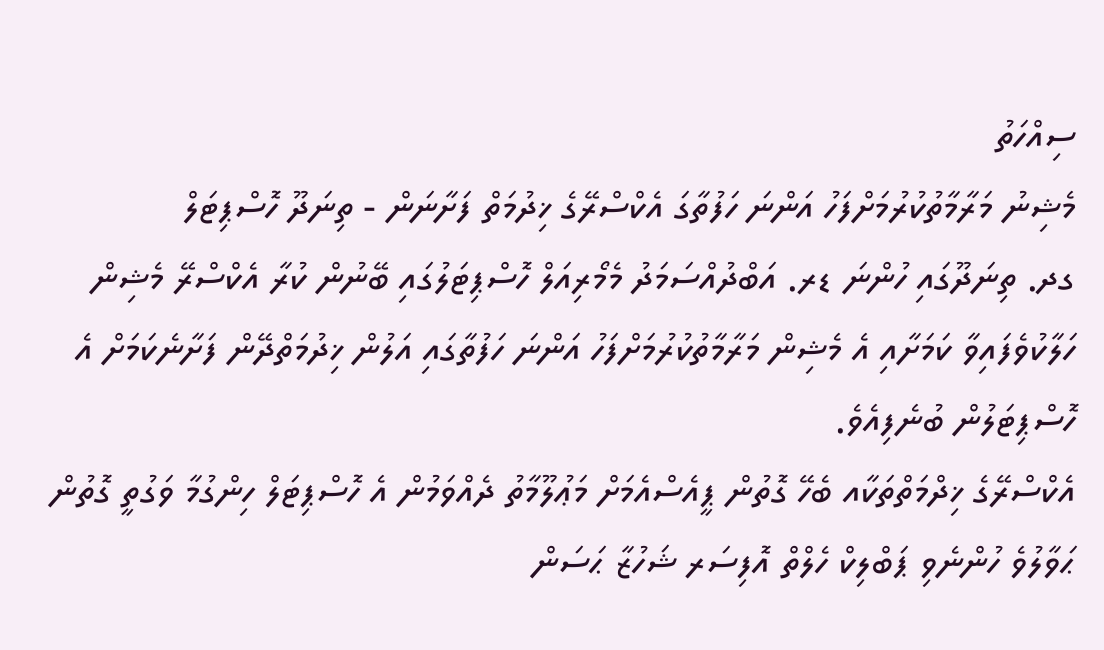ސިއްހަތު
މެޝިނު މަރާމާތުކުރުމަށްފަހު އަންނަ ހަފުތާގަ އެކްސްރޭގެ ޚިދުމަތް ފަށާނަން - ތިނަދޫ ހޮސްޕިޓަލް
ގދ. ތިނަދޫގައި ހުންނަ ޑރ. އަބްދުއްސަމަދު މެމޯރިއަލް ހޮސްޕިޓަލުގައި ބޭނުން ކުރާ އެކްސްރޭ މެޝިން ހަލާކުވެފައިވާ ކަމަށާއި އެ މެޝިން މަރާމާތުކުރުމަށްފަހު އަންނަ ހަފުތާގައި އަލުން ޚިދުމަތްދޭން ފަށާނެކަމަށް އެ ހޮސްޕިޓަލުން ބުނެފިއެވެ.
އެކްސްރޭގެ ޚިދްމަތްތަކާއ ބެހޭ ގޮތުން ޕީއެސްއެމަށް މަޢުލޫމާތު ދެއްވަމުން އެ ހޮސްޕިޓަލް ހިންގުމާ ވަގުތީ ގޮތުން ޙަވާލުވެ ހުންނެވި ޕަބްލިކް ހެލްތް އޮފިސަރ ޝަހުޒާ ޙަސަން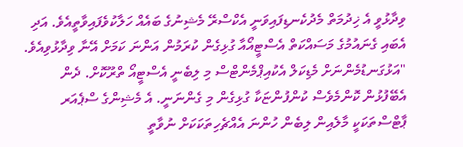ވިދާޅުވީ އެ ޚިދުމަތް މެދުކެނޑިފައިވަނީ އެކްސްރޭ މެޝިނުގެ ބައެއް ހަލާކުވެފައިވާތީއެވެ. އަދި އެބައި ގެނައުމުގެ މަސައްކަތް އެސްޓީއޯއާ ގުޅިގެން ކުރަމުން އަންނަ ކަމަށް އޭނާ ވިދާޅުވިއެވެ.
"އަޅުގަނޑުމެންނަށް މެޑިކަލް އެކުއިޕްމެންޓްސް މި ލިބެނީ އެސްޓީއޯ ތްރޫކޮށް. ދެން އެބޭފުޅުން ކޮންމެވެސް ކުންފުންޏަކާ ގުޅިގެން މި ގެންނަނީ. އެ މެޝިންގެ ސްޕެއަރ ޕާޓްސްތަކަކީ މާލެއިން ލިބެން ހުންނަ އެއްޗެހިތަކަކަށް ނުވާތީ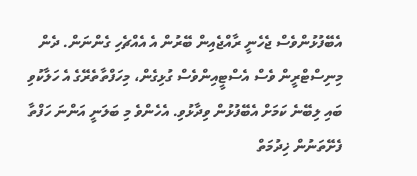އެބޭފުޅުންވެސް ޖެހެނީ ރާއްޖެއިން ބޭރުން އެ އެއްޗެހި ގެންނަން. ދެން މިނިސްޓްރީން ވެސް އެސްޓީއިންވެސް ގުޅިގެން، މިހަފްތާތެރޭގެ އެ ހަލާކުވި ބައި ލިބޭނެ ކަމަށް އެބޭފުޅުން ވިދާޅުވި. އެހެންވެ މި ބަލަނީ އަންނަ ހަފްތާ ފެށޭތަނުން ޚިދުމަތް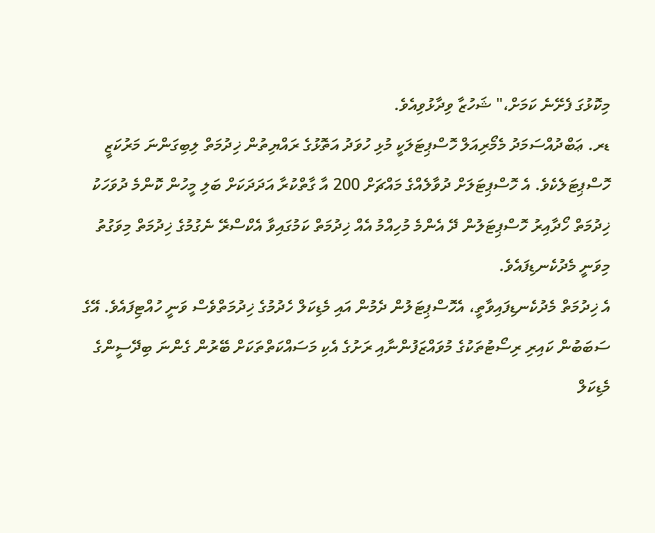މިކޮޅުގަ ފެށޭނެ ކަމަށް،" ޝަހުޒާ ވިދާޅުވިއެވެ.
ޑރ. ޢަބްދުއްސަމަދު މެމޯރިއަލް ހޮސްޕިޓަލަކީ މުޅި ހުވަދު އަތޮޅުގެ ރައްޔިތުން ޚިދުމަތް ލިބިގަންނަ މަރުކަޒީ ހޮސްޕިޓަލެކެވެ. އެ ހޮސްޕިޓަލަށް ދުވާލެއްގެ މައްޗަށް 200 އާ ގާތްކުރާ އަދަދަކަށް ބަލި މީހުން ކޮންމެ ދުވަހަކު ޚިދުމަތް ހޯދާއިރު ހޮސްޕިޓަލުން ދޭ އެންމެ މުހިއްމު އެއް ޚިދުމަތް ކަމުގައިވާ އެކްސްރޭ ނެގުމުގެ ޚިދުމަތް މިވަގުތު މިވަނީ މެދުކެނޑިފައެވެ.
އެ ޚިދުމަތް މެދުކެނޑިފައިވާތީ، އެހޮސްޕިޓަލުން ދެމުން އައި މެޑިކަލް ހެދުމުގެ ޚިދުމަތްވެސް ވަނީ ހުއްޓިފައެވެ. އޭގެ ސަބަބުން ކައިރި ރިސޯޓުތަކުގެ މުވައްޒަފުންނާއި ރަށުގެ އެކި މަސައްކަތްތަކަށް ބޭރުން ގެންނަ ބިދޭސީންގެ މެޑިކަލް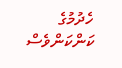ހެދުމުގެ ކަންކަންވެސް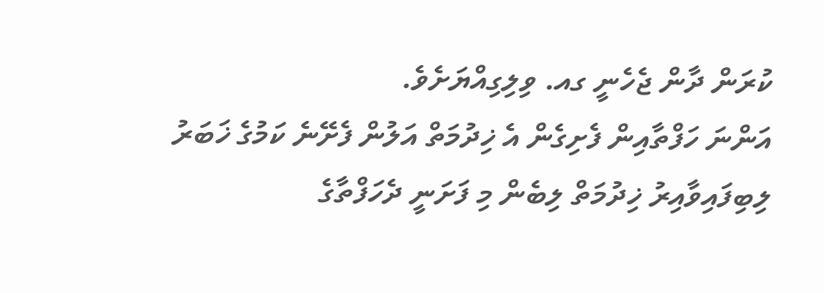ކުރަން ދާން ޖެހެނީ ގއ. ވިލިގިއްޔަށެވެ.
އަންނަ ހަފްތާއިން ފެށިގެން އެ ޚިދުމަތް އަލުން ފެށޭނެ ކަމުގެ ޚަބަރު ލިބިފައިވާއިރު ޚިދުމަތް ލިބެން މި ފަށަނީ ދެހަފްތާގެ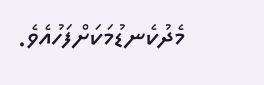މެދުކެނޑުމަކަށްފަހުއެވެ.